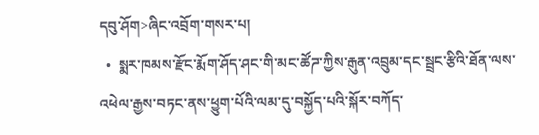དབུ་ཤོག>ཞིང་འབྲོག་གསར་པ།
  •  སྨར་ཁམས་རྫོང་རྨོག་ཤོད་ཤང་གི་མང་ཚོཌ་ཀྱིས་རྒུན་འབྲུམ་དང་སྦྲང་རྩིའི་ཐོན་ལས་འཕེལ་རྒྱས་བཏང་ནས་ཕྱུག་པོའི་ལམ་དུ་བསྐྱོད་པའི་སྐོར་བཀོད་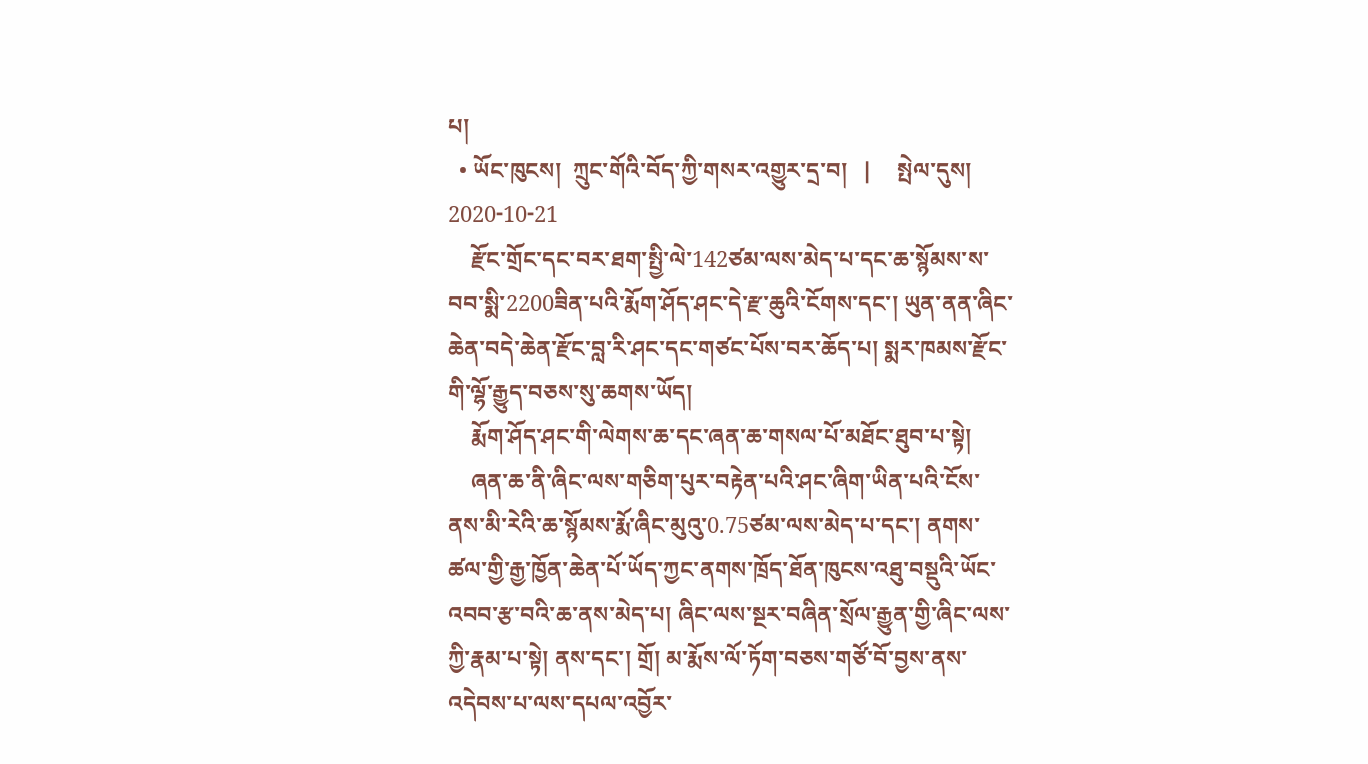པ།
  • ཡོང་ཁུངས།  ཀྲུང་གོའི་བོད་ཀྱི་གསར་འགྱུར་དྲ་བ།   |     སྤེལ་དུས།  2020-10-21
    རྫོང་གྲོང་དང་བར་ཐག་སྤྱི་ལེ་142ཙམ་ལས་མེད་པ་དང་ཆ་སྙོམས་ས་བབ་སྨི་2200ཟིན་པའི་རྨོག་ཤོད་ཤང་དེ་རྫ་ཆུའི་ངོགས་དང་། ཡུན་ནན་ཞིང་ཆེན་བདེ་ཆེན་རྫོང་བླ་རི་ཤང་དང་གཙང་པོས་བར་ཆོད་པ། སྨར་ཁམས་རྫོང་གི་ལྷོ་རྒྱུད་བཅས་སུ་ཆགས་ཡོད།
    རྨོག་ཤོད་ཤང་གི་ལེགས་ཆ་དང་ཞན་ཆ་གསལ་པོ་མཐོང་ཐུབ་པ་སྟེ།
    ཞན་ཆ་ནི་ཞིང་ལས་གཅིག་པུར་བརྟེན་པའི་ཤང་ཞིག་ཡིན་པའི་ངོས་ནས་མི་རེའི་ཆ་སྙོམས་རྨོ་ཞིང་མུའུ་0.75ཙམ་ལས་མེད་པ་དང་། ནགས་ཚལ་གྱི་རྒྱ་ཁྱོན་ཆེན་པོ་ཡོད་ཀྱང་ནགས་ཁྲོད་ཐོན་ཁུངས་འཐུ་བསྡུའི་ཡོང་འབབ་རྩ་བའི་ཆ་ནས་མེད་པ། ཞིང་ལས་སྔར་བཞིན་སྲོལ་རྒྱུན་གྱི་ཞིང་ལས་ཀྱི་རྣམ་པ་སྟེ། ནས་དང་། གྲོ། མ་རྨོས་ལོ་ཏོག་བཅས་གཙོ་བོ་བྱས་ནས་འདེབས་པ་ལས་དཔལ་འབྱོར་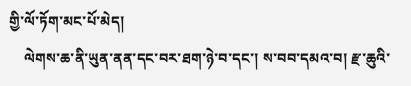གྱི་ལོ་ཏོག་མང་པོ་མེད།
    ལེགས་ཆ་ནི་ཡུན་ནན་དང་བར་ཐག་ཉེ་བ་དང་། ས་བབ་དམའ་བ། རྫ་ཆུའི་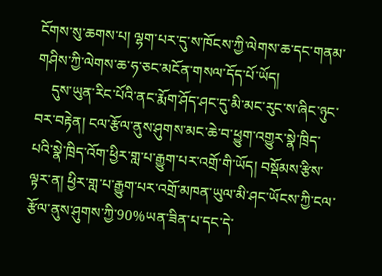ངོགས་སུ་ཆགས་པ། ལྷག་པར་དུ་ས་ཁོངས་ཀྱི་ལེགས་ཆ་དང་གནམ་གཤིས་ཀྱི་ལེགས་ཆ་ཧ་ཅང་མངོན་གསལ་དོད་པོ་ཡོད།
    དུས་ཡུན་རིང་པོའི་ནང་རྨོག་ཤོད་ཤང་དུ་མི་མང་རུང་ས་ཞིང་ཉུང་བར་བརྟེན། ངལ་རྩོལ་ནུས་ཤུགས་མང་ཆེ་བ་ཕྱུག་འགྱུར་སྣེ་ཁྲིད་པའི་སྣེ་ཁྲིད་འོག་ཕྱིར་གླ་པ་རྒྱུག་པར་འགྲོ་གི་ཡོད། བསྡོམས་རྩིས་ལྟར་ན། ཕྱིར་གླ་པ་རྒྱུག་པར་འགྲོ་མཁན་ཡུལ་མི་ཤང་ཡོངས་ཀྱི་ངལ་རྩོལ་ནུས་ཤུགས་ཀྱི་90%ཡན་ཟིན་པ་དང་དེ་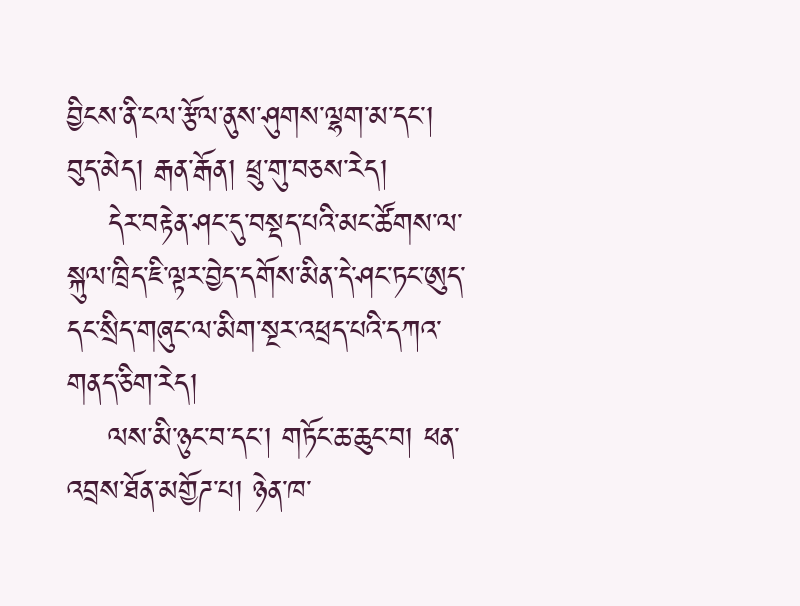བྱིངས་ནི་ངལ་རྩོལ་ནུས་ཤུགས་ལྷག་མ་དང་། བུད་མེད། རྒན་རྒོན། ཕྲུ་གུ་བཅས་རེད།
    དེར་བརྟེན་ཤང་དུ་བསྡད་པའི་མང་ཚོགས་ལ་སྐུལ་ཁྲིད་ཇི་ལྟར་བྱེད་དགོས་མིན་དེ་ཤང་ཏང་ཨུད་དང་སྲིད་གཞུང་ལ་མིག་སྔར་འཕྲད་པའི་དཀའ་གནད་ཅིག་རེད།
    ལས་མི་ཉུང་བ་དང་། གཏོང་ཆ་ཆུང་བ། ཕན་འབྲས་ཐོན་མགྱོཌ་པ། ཉེན་ཁ་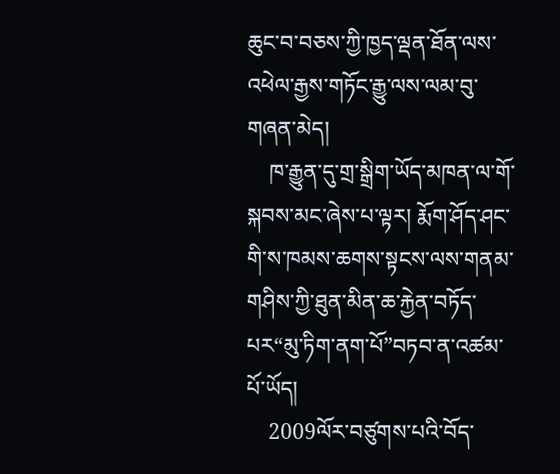ཆུང་བ་བཅས་ཀྱི་ཁྱད་ལྡན་ཐོན་ལས་འཕེལ་རྒྱས་གཏོང་རྒྱུ་ལས་ལམ་བུ་གཞན་མེད།
    ཁ་རྒྱུན་དུ་གྲ་སྒྲིག་ཡོད་མཁན་ལ་གོ་སྐབས་མང་ཞེས་པ་ལྟར། རྨོག་ཤོད་ཤང་གི་ས་ཁམས་ཆགས་སྟངས་ལས་གནམ་གཤིས་ཀྱི་ཐུན་མིན་ཆ་རྐྱེན་བཏོད་པར“མུ་ཏིག་ནག་པོ”བཏབ་ན་འཚམ་པོ་ཡོད།
    2009ལོར་བཙུགས་པའི་བོད་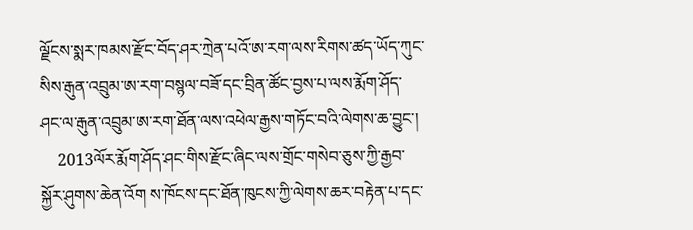ལྗོངས་སྨར་ཁམས་རྫོང་བོད་ཤར་ཀྲེན་པའོ་ཨ་རག་ལས་རིགས་ཚད་ཡོད་ཀུང་སིས་རྒུན་འབྲུམ་ཨ་རག་བསྙལ་བཟོ་དང་བྲིན་ཚོང་བྱས་པ་ལས་རྨོག་ཤོད་ཤང་ལ་རྒུན་འབྲུམ་ཨ་རག་ཐོན་ལས་འཕེལ་རྒྱས་གཏོང་བའི་ལེགས་ཆ་བྱུང་།
    2013ལོར་རྨོག་ཤོད་ཤང་གིས་རྫོང་ཞིང་ལས་གྲོང་གསེབ་ཅུས་ཀྱི་རྒྱབ་སྐྱོར་ཤུགས་ཆེན་འོག ས་ཁོངས་དང་ཐོན་ཁུངས་ཀྱི་ལེགས་ཆར་བརྟེན་པ་དང་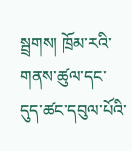སྦྲགས། ཁྲོམ་རའི་གནས་ཚུལ་དང་དུད་ཚང་དབུལ་པོའི་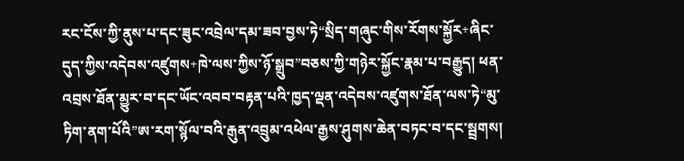རང་ངོས་ཀྱི་ནུས་པ་དང་ཟུང་འབྲེལ་དམ་ཟབ་བྱས་ཏེ“སྲིད་གཞུང་གིས་རོགས་སྐྱོར+ཞིང་དུད་ཀྱིས་འདེབས་འཛུགས+ཁེ་ལས་ཀྱིས་ཉོ་སྒྲུབ”བཅས་ཀྱི་གཉེར་སྐྱོང་རྣམ་པ་བརྒྱུད། ཕན་འབྲས་ཐོན་མྱུར་བ་དང་ཡོང་འབབ་བརྟན་པའི་ཁྱད་ལྡན་འདེབས་འཛུགས་ཐོན་ལས་ཏེ“མུ་ཏིག་ནག་པོའི”ཨ་རག་སྙོལ་བའི་རྒུན་འབྲུམ་འཕེལ་རྒྱས་ཤུགས་ཆེན་བཏང་བ་དང་སྦྲགས།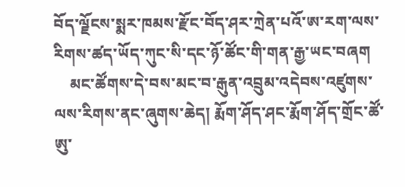བོད་ལྗོངས་སྨར་ཁམས་རྫོང་བོད་ཤར་ཀྲེན་པའོ་ཨ་རག་ལས་རིགས་ཚད་ཡོད་ཀུང་སི་དང་ཉོ་ཚོང་གི་གན་རྒྱ་ཡང་བཞག
    མང་ཚོགས་དེ་བས་མང་བ་རྒུན་འབྲུམ་འདེབས་འཛུགས་ལས་རིགས་ནང་ཞུགས་ཆེད། རྨོག་ཤོད་ཤང་རྨོག་ཤོད་གྲོང་ཚོ་ཨུ་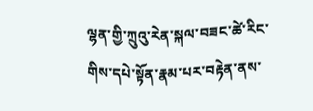ལྷན་གྱི་ཀྲུའུ་རེན་སྐལ་བཟང་ཚེ་རིང་གིས་དཔེ་སྟོན་རྣམ་པར་བརྟེན་ནས་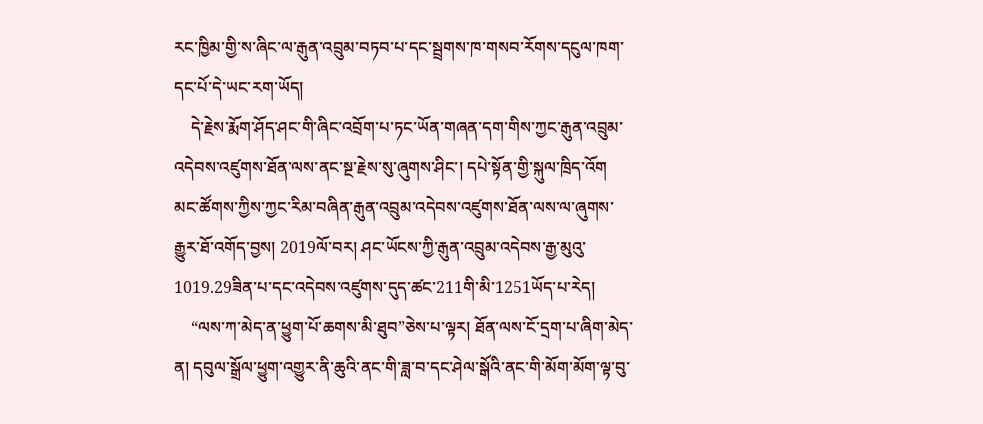རང་ཁྱིམ་གྱི་ས་ཞིང་ལ་རྒུན་འབྲུམ་བཏབ་པ་དང་སྦྲགས་ཁ་གསབ་རོགས་དངུལ་ཁག་དང་པོ་དེ་ཡང་རག་ཡོད།
    དེ་རྗེས་རྨོག་ཤོད་ཤང་གི་ཞིང་འབྲོག་པ་ཏང་ཡོན་གཞན་དག་གིས་ཀྱང་རྒུན་འབྲུམ་འདེབས་འཛུགས་ཐོན་ལས་ནང་སྔ་རྗེས་སུ་ཞུགས་ཤིང་། དཔེ་སྟོན་གྱི་སྐུལ་ཁྲིད་འོག མང་ཚོགས་ཀྱིས་ཀྱང་རིམ་བཞིན་རྒུན་འབྲུམ་འདེབས་འཛུགས་ཐོན་ལས་ལ་ཞུགས་རྒྱུར་ཐོ་འགོད་བྱས། 2019ལོ་བར། ཤང་ཡོངས་ཀྱི་རྒུན་འབྲུམ་འདེབས་རྒྱ་མུའུ་1019.29ཟིན་པ་དང་འདེབས་འཛུགས་དུད་ཚང་211གི་མི་1251ཡོད་པ་རེད།
    “ལས་ཀ་མེད་ན་ཕྱུག་པོ་ཆགས་མི་ཐུབ”ཅེས་པ་ལྟར། ཐོན་ལས་ངོ་དྲག་པ་ཞིག་མེད་ན། དབུལ་སྒྲོལ་ཕྱུག་འགྱུར་ནི་ཆུའི་ནང་གི་ཟླ་བ་དང་ཤེལ་སྒོའི་ནང་གི་མོག་མོག་ལྟ་བུ་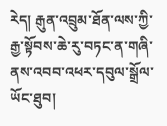རེད། རྒུན་འབྲུམ་ཐོན་ལས་ཀྱི་རྒྱ་སྟོབས་ཆེ་རུ་བཏང་ན་གཞི་ནས་འབབ་འཕར་དབུལ་སྒྲོལ་ཡོང་ཐུབ།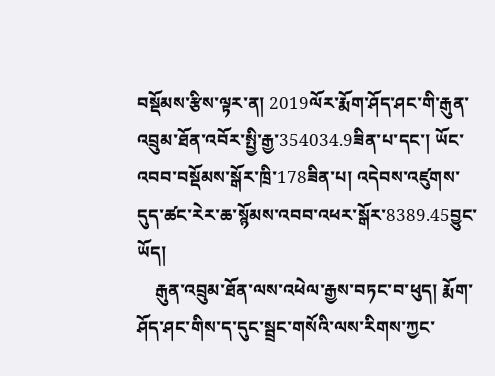བསྡོམས་རྩིས་ལྟར་ན། 2019ལོར་རྨོག་ཤོད་ཤང་གི་རྒུན་འབྲུམ་ཐོན་འབོར་སྤྱི་རྒྱ་354034.9ཟིན་པ་དང་། ཡོང་འབབ་བསྡོམས་སྒོར་ཁྲི་178ཟིན་པ། འདེབས་འཛུགས་དུད་ཚང་རེར་ཆ་སྙོམས་འབབ་འཕར་སྒོར་8389.45བྱུང་ཡོད།
    རྒུན་འབྲུམ་ཐོན་ལས་འཕེལ་རྒྱས་བཏང་བ་ཕུད། རྨོག་ཤོད་ཤང་གིས་ད་དུང་སྦྲང་གསོའི་ལས་རིགས་ཀྱང་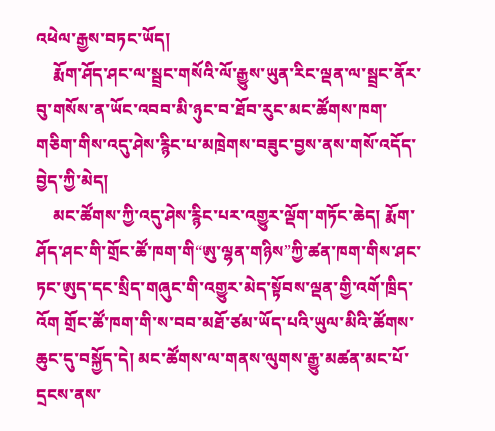འཕེལ་རྒྱས་བཏང་ཡོད།
    རྨོག་ཤོད་ཤང་ལ་སྦྲང་གསོའི་ལོ་རྒྱུས་ཡུན་རིང་ལྡན་ལ་སྦྲང་ནོར་བུ་གསོས་ན་ཡོང་འབབ་མི་ཉུང་བ་ཐོབ་རུང་མང་ཚོགས་ཁག་གཅིག་གིས་འདུ་ཤེས་རྙིང་པ་མཁྲེགས་བཟུང་བྱས་ནས་གསོ་འདོད་བྱེད་ཀྱི་མེད།
    མང་ཚོགས་ཀྱི་འདུ་ཤེས་རྙིང་པར་འགྱུར་ལྡོག་གཏོང་ཆེད། རྨོག་ཤོད་ཤང་གི་གྲོང་ཚོ་ཁག་གི“ཨུ་ལྷན་གཉིས”ཀྱི་ཚན་ཁག་གིས་ཤང་ཏང་ཨུད་དང་སྲིད་གཞུང་གི་འགྱུར་མེད་སྟོབས་ལྡན་གྱི་འགོ་ཁྲིད་འོག གྲོང་ཚོ་ཁག་གི་ས་བབ་མཐོ་ཙམ་ཡོད་པའི་ཡུལ་མིའི་ཚོགས་ཆུང་དུ་བསྐྱོད་དེ། མང་ཚོགས་ལ་གནས་ལུགས་རྒྱུ་མཚན་མང་པོ་དྲངས་ནས་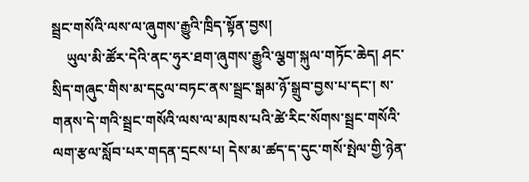སྦྲང་གསོའི་ལས་ལ་ཞུགས་རྒྱུའི་ཁྲིད་སྟོན་བྱས།
    ཡུལ་མི་ཚོར་དེའི་ནང་ཧུར་ཐག་ཞུགས་རྒྱུའི་ལྕག་སྐུལ་གཏོང་ཆེད། ཤང་སྲིད་གཞུང་གིས་མ་དངུལ་བཏང་ནས་སྦྲང་སྒམ་ཉོ་སྒྲུབ་བྱས་པ་དང་། ས་གནས་དེ་གའི་སྦྲང་གསོའི་ལས་ལ་མཁས་པའི་ཚེ་རིང་སོགས་སྦྲང་གསོའི་ལག་རྩལ་སློབ་པར་གདན་དྲངས་པ། དེས་མ་ཚད་ད་དུང་གསོ་སྤེལ་གྱི་ཉེན་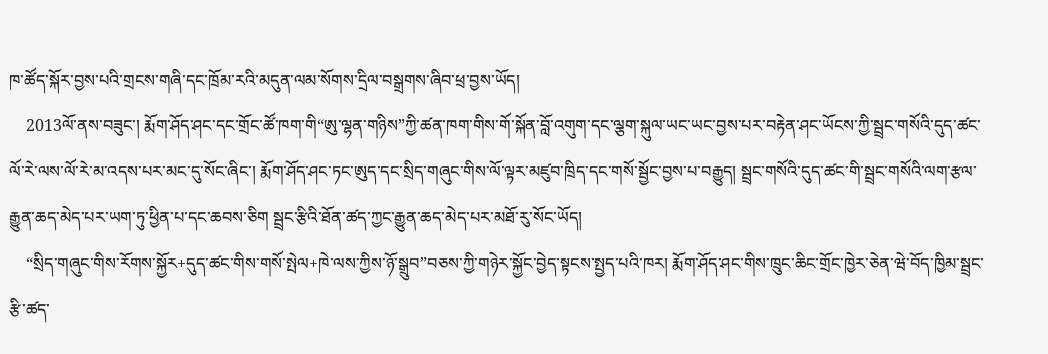ཁ་ཚོད་སྐོར་བྱས་པའི་གྲངས་གཞི་དང་ཁྲོམ་རའི་མདུན་ལམ་སོགས་དྲིལ་བསྒྲགས་ཞིབ་ཕྲ་བྱས་ཡོད།
    2013ལོ་ནས་བཟུང་། རྨོག་ཤོད་ཤང་དང་གྲོང་ཚོ་ཁག་གི“ཨུ་ལྷན་གཉིས”ཀྱི་ཚན་ཁག་གིས་གོ་སྐོན་བློ་འགུག་དང་ལྕག་སྐུལ་ཡང་ཡང་བྱས་པར་བརྟེན་ཤང་ཡོངས་ཀྱི་སྦྲང་གསོའི་དུད་ཚང་ལོ་རེ་ལས་ལོ་རེ་མ་འདས་པར་མང་དུ་སོང་ཞིང་། རྨོག་ཤོད་ཤང་ཏང་ཨུད་དང་སྲིད་གཞུང་གིས་ལོ་ལྟར་མཛུབ་ཁྲིད་དང་གསོ་སྦྱོང་བྱས་པ་བརྒྱུད། སྦྲང་གསོའི་དུད་ཚང་གི་སྦྲང་གསོའི་ལག་རྩལ་རྒྱུན་ཆད་མེད་པར་ཡག་ཏུ་ཕྱིན་པ་དང་ཆབས་ཅིག སྦྲང་རྩིའི་ཐོན་ཚད་ཀྱང་རྒྱུན་ཆད་མེད་པར་མཐོ་རུ་སོང་ཡོད།
    “སྲིད་གཞུང་གིས་རོགས་སྐྱོར+དུད་ཚང་གིས་གསོ་སྤེལ+ཁེ་ལས་ཀྱིས་ཉོ་སྒྲུབ”བཅས་ཀྱི་གཉེར་སྐྱོང་བྱེད་སྟངས་སྤྱད་པའི་ཁར། རྨོག་ཤོད་ཤང་གིས་ཁྲུང་ཆིང་གྲོང་ཁྱེར་ཅེན་ཝེ་བོད་ཁྱིམ་སྦྲང་རྩི་ཚད་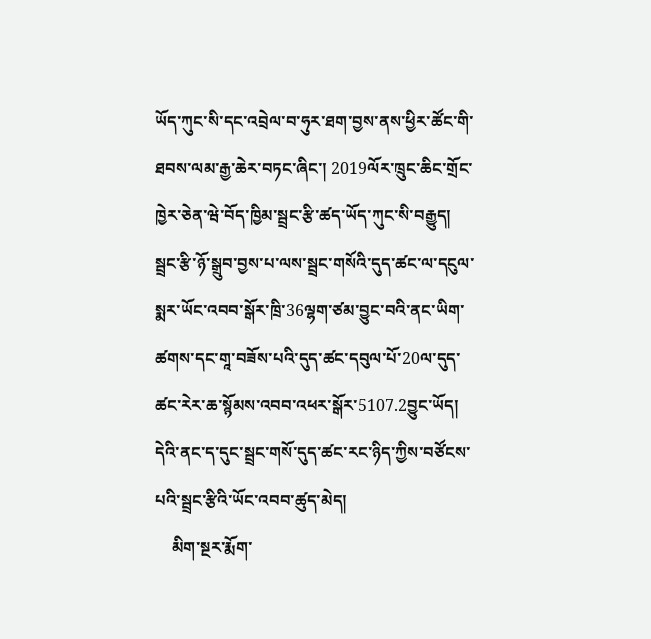ཡོད་ཀུང་སི་དང་འབྲེལ་བ་ཧུར་ཐག་བྱས་ནས་ཕྱིར་ཚོང་གི་ཐབས་ལམ་རྒྱ་ཆེར་བཏང་ཞིང་། 2019ལོར་ཁྲུང་ཆིང་གྲོང་ཁྱེར་ཅེན་ཝེ་བོད་ཁྱིམ་སྦྲང་རྩི་ཚད་ཡོད་ཀུང་སི་བརྒྱུད། སྦྲང་རྩི་ཉོ་སྒྲུབ་བྱས་པ་ལས་སྦྲང་གསོའི་དུད་ཚང་ལ་དངུལ་སྨར་ཡོང་འབབ་སྒོར་ཁྲི་36ལྷག་ཙམ་བྱུང་བའི་ནང་ཡིག་ཚགས་དང་གཱ་བཟོས་པའི་དུད་ཚང་དབུལ་པོ་20ལ་དུད་ཚང་རེར་ཆ་སྙོམས་འབབ་འཕར་སྒོར་5107.2བྱུང་ཡོད། དེའི་ནང་ད་དུང་སྦྲང་གསོ་དུད་ཚང་རང་ཉིད་ཀྱིས་བཙོངས་པའི་སྦྲང་རྩིའི་ཡོང་འབབ་ཚུད་མེད།
    མིག་སྔར་རྨོག་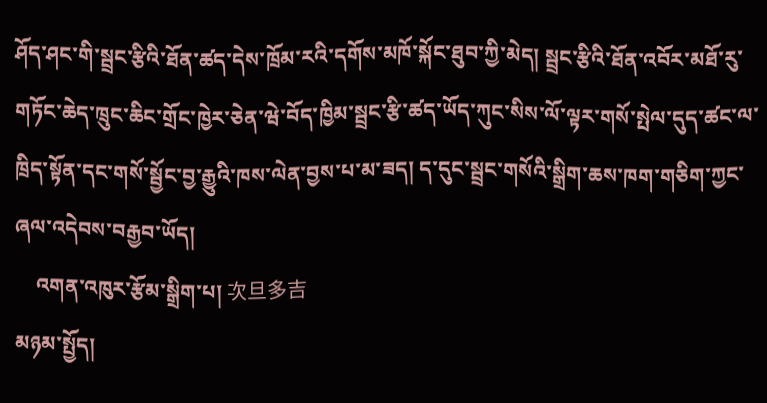ཤོད་ཤང་གི་སྦྲང་རྩིའི་ཐོན་ཚད་དེས་ཁྲོམ་རའི་དགོས་མཁོ་སྐོང་ཐུབ་ཀྱི་མེད། སྦྲང་རྩིའི་ཐོན་འབོར་མཐོ་རུ་གཏོང་ཆེད་ཁྲུང་ཆིང་གྲོང་ཁྱེར་ཅེན་ཝེ་བོད་ཁྱིམ་སྦྲང་རྩི་ཚད་ཡོད་ཀུང་སིས་ལོ་ལྟར་གསོ་སྤེལ་དུད་ཚང་ལ་ཁྲིད་སྟོན་དང་གསོ་སྦྱོང་བྱ་རྒྱུའི་ཁས་ལེན་བྱས་པ་མ་ཟད། ད་དུང་སྦྲང་གསོའི་སྒྲིག་ཆས་ཁག་གཅིག་ཀྱང་ཞལ་འདེབས་བརྒྱབ་ཡོད།
    འགན་འཁུར་རྩོམ་སྒྲིག་པ། 次旦多吉
མཉམ་སྤྱོད།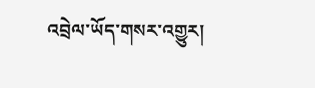འབྲེལ་ཡོད་གསར་འགྱུར།